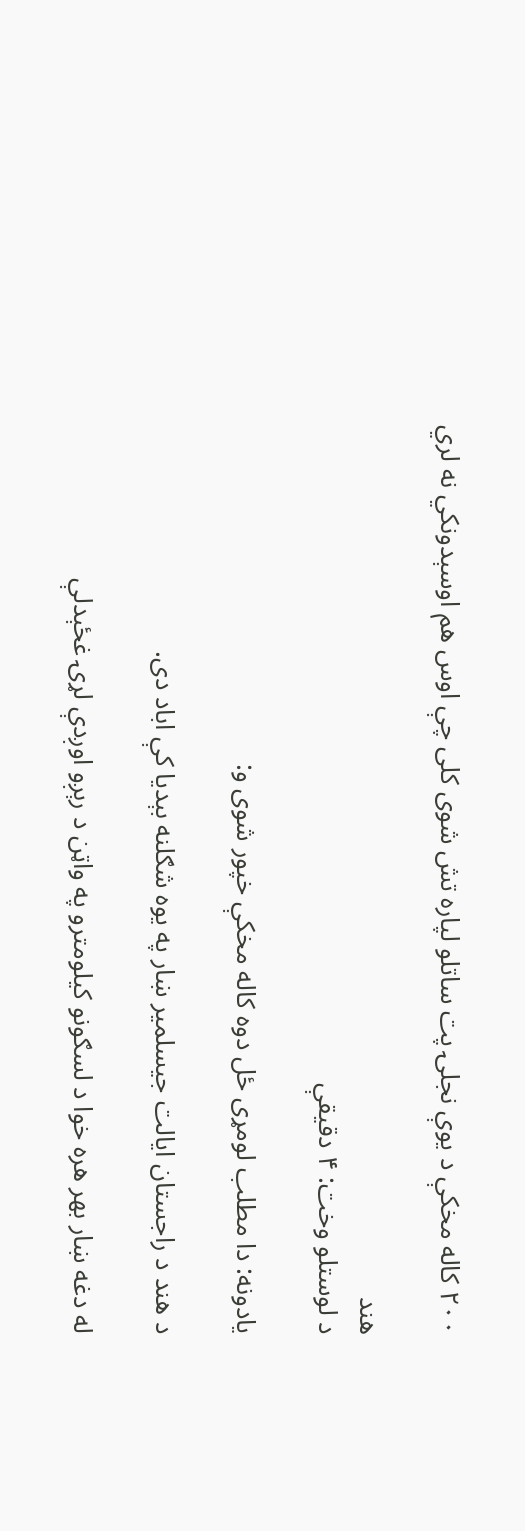۲۰۰ کاله مخکې د یوې نجلۍ پت ساتلو لپاره تش شوی کلی چې اوس هم اوسېدونکي نه لري

هند
د لوستلو وخت: ۴ دقیقې

یادونه: دا مطلب لومړی ځل دوه کاله مخکې خپور شوی و:

د هند د راجستان ایالت جیسلمیر ښار په یوه شګلنه بېدیا کې اباد دی.

له دغه ښار بهر هره خوا د لسګونو کیلومترو په واټن د رېږو اوږدې لړۍ غځېدلې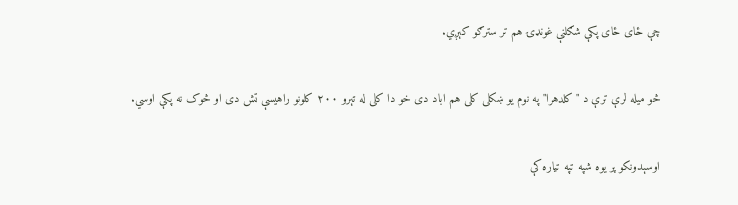چې ځای ځای پکې شګلنې غونډۍ هم تر سترګو کېږي.

څو میله لرې ترې د "کلدهرا" په نوم یو ښکلی کلی هم اباد دی خو دا کلی له تېرو ۲۰۰ کلونو راهیسې تش دی او څوک نه پکې اوسي.

اوسېدونکو پر یوه شپه تپه تیاره کې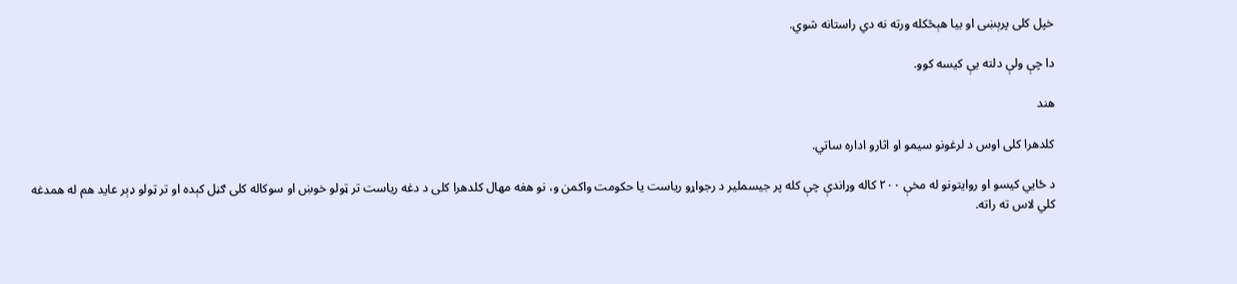خپل کلی پرېښی او بیا هېڅکله ورته نه دي راستانه شوي.

دا چې ولې دلته یې کیسه کوو.

هند

کلدهرا کلی اوس د لرغونو سیمو او اثارو اداره ساتي.

د ځايي کیسو او روایتونو له مخې ۲۰۰ کاله وړاندې چې کله پر جیسملیر د رجواړو ریاست یا حکومت واکمن و، نو هغه مهال کلدهرا کلی د دغه ریاست تر ټولو خوښ او سوکاله کلی ګڼل کېده او تر ټولو ډېر عاید هم له همدغه کلي لاس ته راته.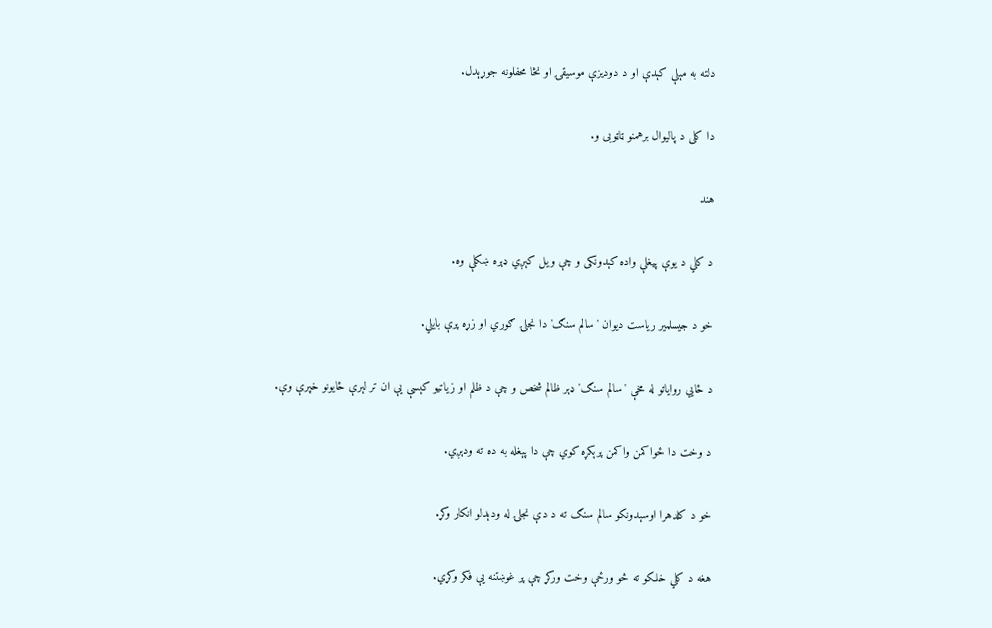دلته به مېلې کېدې او د دودیزې موسیقۍ او نڅا محفلونه جوړېدل.

دا کلی د پالیوال برهمنو ټاټوبی و.

هند

د کلي د یوې پیغلې واده کېدونکی و چې ویل کېږي ډېره ښکلې وه.

خو د جیسلمیر ریاست دیوان 'سالم سنګ' دا نجلۍ ګوري او زړه پرې بایلي.

د ځايي روایاتو له مخې 'سالم سنګ' ډېر ظالم شخص و چې د ظلم او زیاتیو کېسې یې ان تر لېرې ځایونو خپرې وې.

د وخت دا ځواکمن واکمن پرېکړه کوي‌ چې دا پېغله به ده ته ودېږي.

خو د کلدهرا اوسېدونکو سالم سنګ ته د دې نجلۍ له ودېدلو انکار وکړ.

هغه د کلي خلکو ته څو ورځې وخت ورکړ چې پر غوښتنه یې فکر وکړي.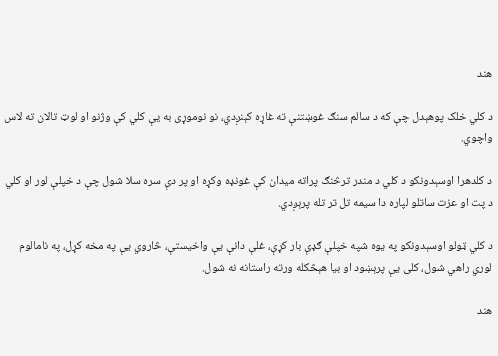هند

د کلي خلک پوهېدل چې که د سالم سنګ غوښتنې ته غاړه کېنږدي، نو نوموړی به یې کلي کې وژنو او لوټ تالان ته لاس واچوي.

د کلدهرا اوسېدونکو د کلي د مندر ترڅنګ پراته میدان کې غونډه وکړه او پر دې سره سلا شول چې د خپلې لور او کلي د پت او عزت ساتلو لپاره دا سیمه تل تر تله پرېږدي.

د کلي ټولو اوسېدونکو په یوه شپه خپلې ګډې بار کړې، غلې دانې یې واخیستې، څاروي یې په مخه کړل،‌ په نامالوم لوري راهي شول، کلی یې پرېښود او بیا هېڅکله ورته راستانه نه شول.

هند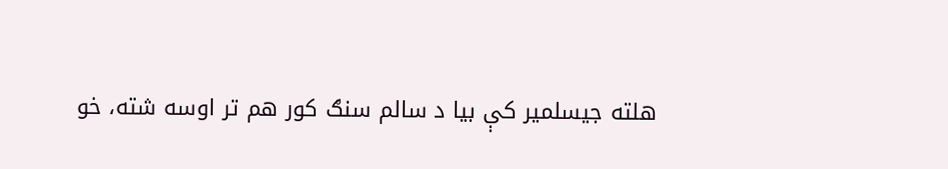هلته جیسلمیر کې بیا د سالم سنګ کور هم تر اوسه شته، خو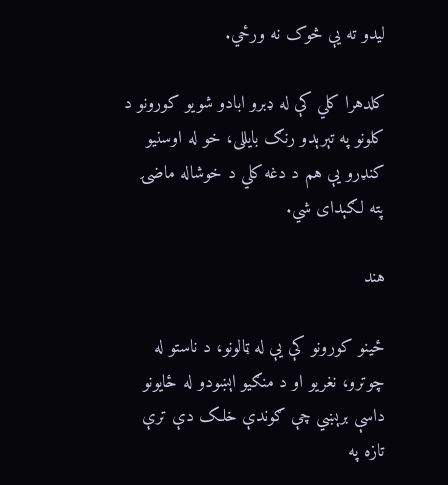لیدو ته یې څوک نه ورځي.

کلدهرا کلي کې له ډبرو ابادو شويو کورونو د کلونو په تېرېدو رنګ بایللی، خو له اوسنیو کنډرو یې هم د دغه کلي د خوشاله ماضۍ پته لګېدای شي.

هند

ځینو کورونو کې یې له ټالونو، د ناستو له چوترو،‌ نغریو او د منګیو اېښودو له ځایونو داسې برېښي‌ چې ګوندې خلک دې ترې تازه په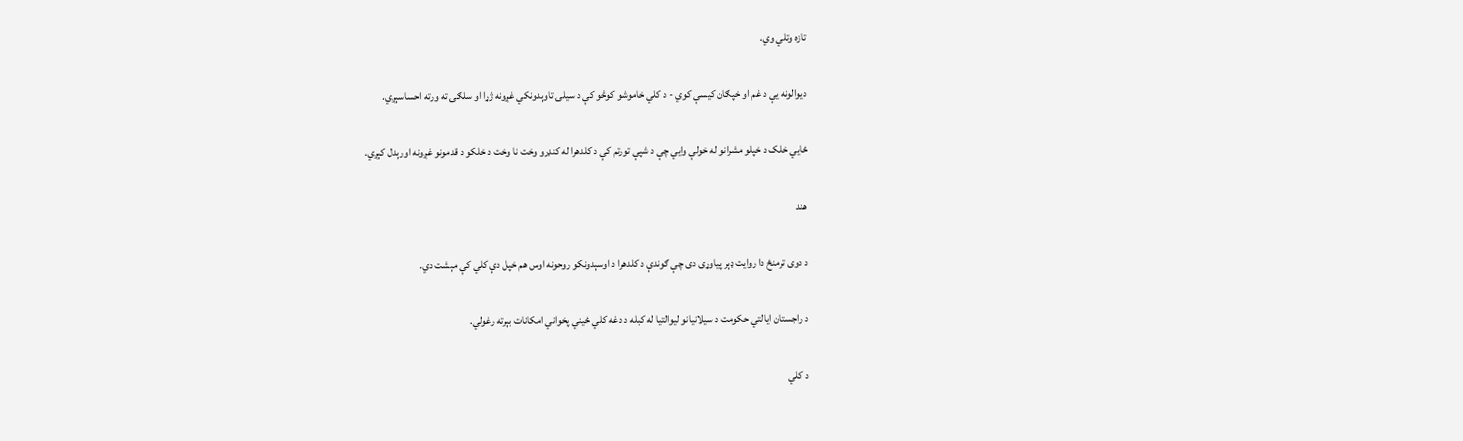تازه وتلي وي.

دیوالونه یې د غم او خپګان کیسې کوي - د کلي خاموشو کوڅو کې د سیلۍ تاوېدونکي غږونه ژړا او سلګۍ ته ورته احساسېږي.

ځايي خلک د خپلو مشرانو له خولې وايي چې د شپې تورتم کې د کلدهرا له کنډرو وخت نا وخت د خلکو د قدمونو غږونه اورېدل کېږي.

هند

د دوی ترمنځ دا روایت ډېر پیاوړی دی چې ګوندې د کلدهرا د اوسېدونکو روحونه اوس هم خپل دې کلي کې مېشت دي.

د راجستان ایالتي حکومت د سیلانیانو لیوالتیا له کبله د دغه کلي ځیني پخواني امکانات بېرته رغولي.

د کلي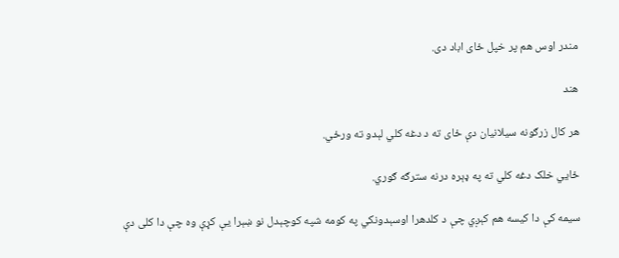مندر اوس هم پر خپل ځای اباد دی.

هند

هر کال زرګونه سیلانیان دې ځای ته د دغه کلي لېدو ته ورځي.

ځايي خلک دغه کلي ته په ډېره درنه سترګه ګوري.

سیمه کې دا کیسه هم کېږي چې د کلدهرا اوسېدونکي په کومه شپه کوچېدل نو ښېرا یې کړې وه چې دا کلی دې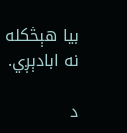بیا هېڅکله نه ابادېږي.

د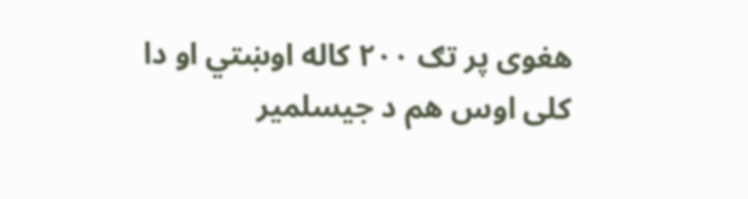هغوی پر تګ ۲۰۰ کاله اوښتي او دا کلی اوس هم د جیسلمیر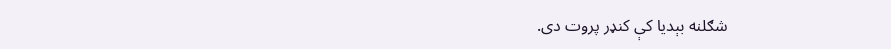شګلنه بېدیا کې کنډر پروت دی.